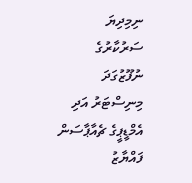ނިމިދިޔަ ސަރުކާރުގެ ނުފޫޒުގަދަ މިނިސްޓަރު އަދި އެމްޑީޕީގެ ޗެއާޕާސަން ފައްޔާޒު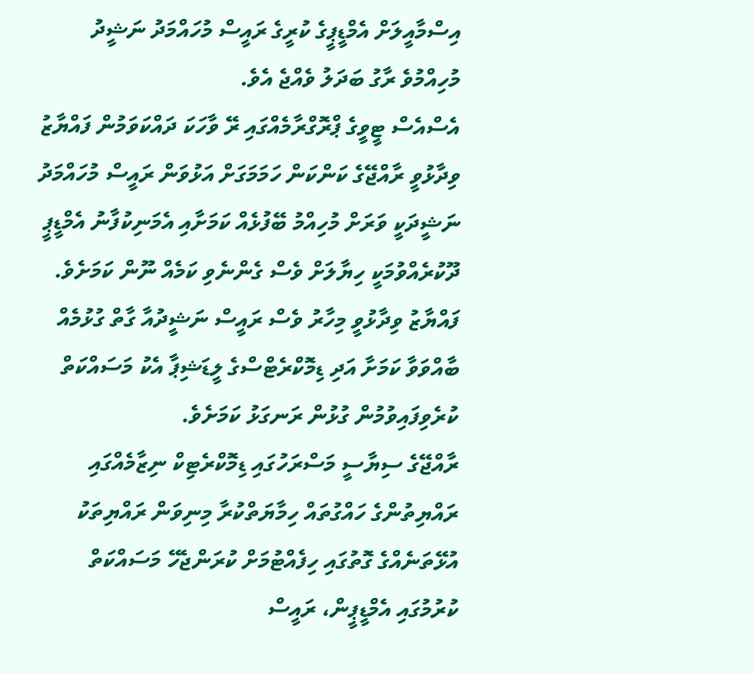އިސްމާއީލަށް އެމްޑީޕީގެ ކުރީގެ ރައީސް މުހައްމަދު ނަޝީދު މުހިއްމުވެ ރާގު ބަދަލު ވެއްޖެ އެވެ.
އެސްއެސް ޓީވީގެ ޕްރޮގްރާމެއްގައި ރޭ ވާހަކަ ދައްކަވަމުން ފައްޔާޒު ވިދާޅުވީ ރާއްޖޭގެ ކަންކަން ހަމަމަގަށް އަޅުވަން ރައީސް މުހައްމަދު ނަޝީދަކީ ވަރަށް މުހިއްމު ބޭފުޅެއް ކަމަށާއި އެމަނިކުފާނު އެމްޑީޕީ ދޫކުރެއްވުމަކީ ހިޔާލަށް ވެސް ގެންނެވި ކަމެއް ނޫން ކަމަށެވެ.
ފައްޔާޒު ވިދާޅުވީ މިހާރު ވެސް ރައީސް ނަޝީދުއާ ގާތް ގުޅުމެއް ބާއްވަވާ ކަމަށާ އަދި ޑިމޮކްރެޓްސްގެ ލީޑަޝިޕާ އެކު މަސައްކަތް ކުރެވިފައިވުމުން ގުޅުން ރަނގަޅު ކަމަށެވެ.
ރާއްޖޭގެ ސިޔާސީ މަސްރަހުގައި ޑިމޮކްރެޓިކް ނިޒާމެއްގައި ރައްޔިތުންގެ ހައްގުތައް ހިމާޔަތްކުރާ މިނިވަން ރައްޔިތަކު އުޅޭތަނެއްގެ ގޮތުގައި ހިފެއްޓުމަށް ކުރަންޖެހޭ މަސައްކަތް ކުރުމުގައި އެމްޑީޕީން، ރައީސް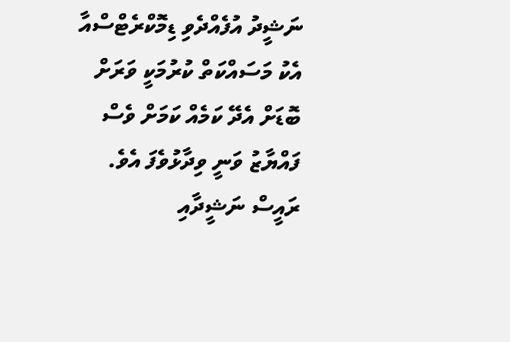ނަޝީދު އުފެއްދެވި ޑިމޮކްރެޓްސްއާ އެކު މަސައްކަތް ކުރުމަކީ ވަރަށް ބޮޑަށް އެދޭ ކަމެއް ކަމަށް ވެސް ފައްޔާޒު ވަނީ ވިދާޅުވެފަ އެވެ.
ރައީސް ނަޝީދާއި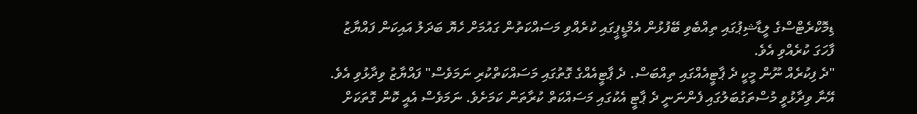ޑިމޮކްރެޓްސްގެ ލީޑާޝިޕުގައި ތިއްބެވި ބޭފުޅުން އެމްޑީޕީގައި ކުރެއްވި މަސައްކަތުން ގައުމަށް ހެޔޮ ބަދަލު އައިކަން ފައްޔާޒު ފާހަގަ ކުރެއްވި އެވެ.
"ދެ ފިކުރެއް ނޫން މީކީ ދެ ޕާޓީއެއްގައި ތިއްބަސް. ދެ ޕާޓީއެއްގެ ގޮތުގައި މަސައްކަތްކުރި ނަމަވެސް" ފައްޔާޒު ވިދާޅުވި އެވެ.
އޭނާ ވިދާޅުވީ މުސްތަގުބަލުގައި ފެންނަނީ ދެ ޕާޓީ އެކުގައި މަސައްކަތް ކުރާތަން ކަމަށެވެ. ނަމަވެސް އެއީ ކޮން ގޮތަކަށް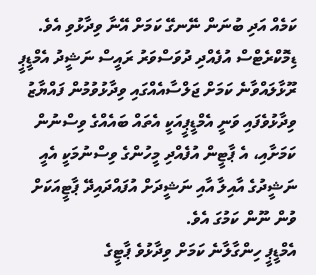ކަމެއް އަދި ބުނަން ނޭނގޭ ކަމަށް އޭނާ ވިދާޅުވި އެވެ.
ޑިމޮކްރެޓްސް އުފެއްދި ދުވަސްވަރު ރައީސް ނަޝީދު އެމްޑީޕީ ރޫޅާލައްވާނެ ކަމަށް ޖަލްސާއެއްގައި ވިދާޅުވުމުން ފައްޔާޒު ވިދާޅުވެފައި ވަނީ އެމްޑީޕީއަކީ އެތައް ބައެއްގެ ވިސްނުން ކަމަށާއި، އެ ޕާޓީން އުފެއްދި މީހުންގެ ވިސްނުމަކީ އެއީ ނަޝީދުގެ އާއިލާ އާއި ނަޝީދަށް އުފައްދައިދޭ ޕާޓީއަކަށް ވުން ނޫން ކަމުގަ އެވެ.
އެމްޑީޕީ ހިންގާލާނެ ކަމަށް ވިދާޅުވެ ޕާޓީގެ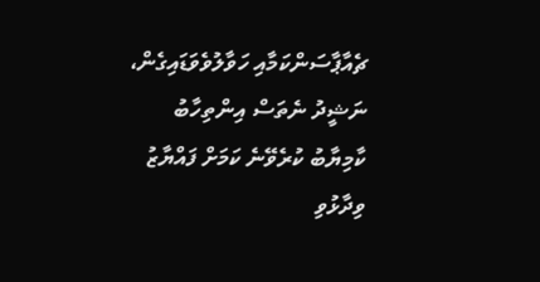ޗެއާޕާސަންކަމާއި ހަވާލުވެވަޑައިގެން، ނަޝީދު ނެތަސް އިންތިހާބު ކާމިޔާބު ކުރެވޭނެ ކަމަށް ފައްޔާޒު ވިދާޅުވި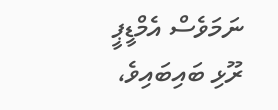ނަމަވެސް އެމްޑީޕީ ރޫޅި ބައިބައިވެ،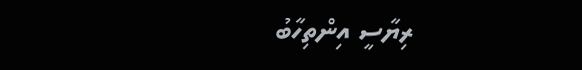ރިޔާސީ އިންތިހާބު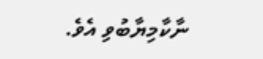ނާކާމިޔާބުވި އެވެ.